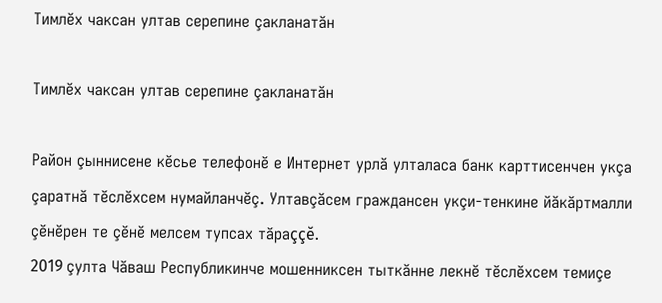Тимлĕх чаксан ултав серепине çакланатăн

Тимлĕх чаксан ултав серепине çакланатăн

Район çыннисене кĕсье телефонĕ е Интернет урлă улталаса банк карттисенчен укçа çаратнă тĕслĕхсем нумайланчĕç. Ултавçăсем граждансен укçи-тенкине йăкăртмалли çĕнĕрен те çĕнĕ мелсем тупсах тăраççĕ.
2019 çулта Чăваш Республикинче мошенниксен тыткăнне лекнĕ тĕслĕхсем темиçе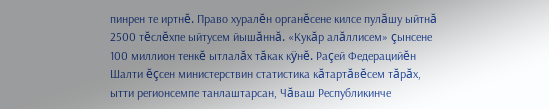пинрен те иртнĕ. Право хуралĕн органĕсене килсе пулăшу ыйтнă 2500 тĕслĕхпе ыйтусем йышăннă. «Кукăр алăллисем» çынсене 100 миллион тенкĕ ытлалăх тăкак кÿнĕ. Раçей Федерацийĕн Шалти ĕçсен министерствин статистика кăтартăвĕсем тăрăх, ытти регионсемпе танлаштарсан, Чăваш Республикинче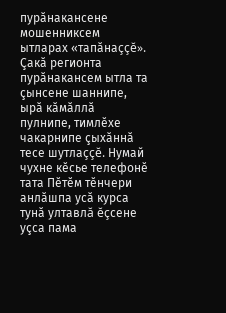пурăнакансене мошенниксем ытларах «тапăнаççĕ». Çакă регионта пурăнакансем ытла та çынсене шаннипе, ырă кăмăллă пулнипе, тимлĕхе чакарнипе çыхăннă тесе шутлаççĕ. Нумай чухне кĕсье телефонĕ тата Пĕтĕм тĕнчери анлăшпа усă курса тунă ултавлă ĕçсене уçса пама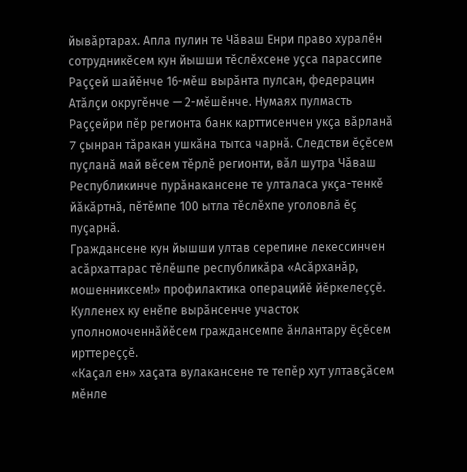йывăртарах. Апла пулин те Чăваш Енри право хуралĕн сотрудникĕсем кун йышши тĕслĕхсене уçса парассипе Раççей шайĕнче 16-мĕш вырăнта пулсан, федерацин Атăлçи округĕнче — 2-мĕшĕнче. Нумаях пулмасть Раççейри пĕр регионта банк карттисенчен укçа вăрланă 7 çынран тăракан ушкăна тытса чарнă. Следстви ĕçĕсем пуçланă май вĕсем тĕрлĕ регионти, вăл шутра Чăваш Республикинче пурăнакансене те улталаса укçа-тенкĕ йăкăртнă, пĕтĕмпе 100 ытла тĕслĕхпе уголовлă ĕç пуçарнă.
Граждансене кун йышши ултав серепине лекессинчен асăрхаттарас тĕлĕшпе республикăра «Асăрханăр, мошенниксем!» профилактика операцийĕ йĕркелеççĕ. Кулленех ку енĕпе вырăнсенче участок уполномоченнăйĕсем граждансемпе ăнлантару ĕçĕсем ирттереççĕ.
«Каçал ен» хаçата вулакансене те тепĕр хут ултавçăсем мĕнле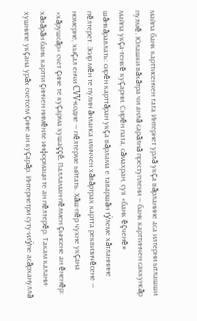майпа банк карттисенчен тата Интернет урлă укçа вăрланине аса илтерни ытлашши пулмĕ. Юлашки вăхăтра чи анлă сарăлнă преступлени — банк карттинчен саккунсăр майпа укçа-тенкĕ куçарни. Сирĕн пата, сăмахран, суя «банк ĕçченĕ» шăнкăравлать: сирĕн карттăран укçа вăрлама е таваршăн тÿлеме хăтланнине пĕлтерет. Эсир мĕн те пулин ăнланса иличчен хăвăртрах картта реквизичĕсене — номерне, хыçал енчи CVV-кодне — пĕлтерме ыйтать. Хăш-пĕр чухне укçана «хăрушсăр» счет çине те куçарма хушаççĕ. Палламан-пĕлмен çынсене ан ĕненĕр: хăвăрăн банк картти çинчен нимĕнле информаци те ан пĕлтерĕр. Такам калани-хушнипе укçана урăх счетсем çине ан куçарăр. Интернетри суту-илÿпе асăрхануллă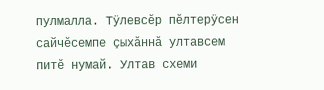пулмалла. Тÿлевсĕр пĕлтерÿсен сайчĕсемпе çыхăннă ултавсем питĕ нумай. Ултав схеми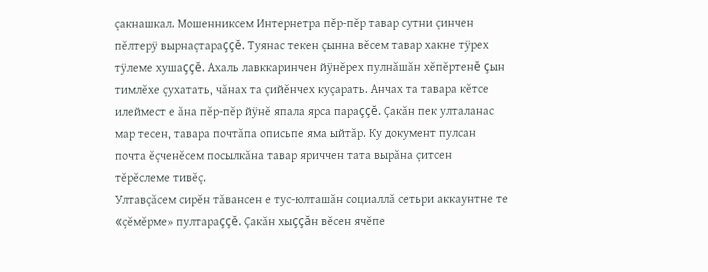çакнашкал. Мошенниксем Интернетра пĕр-пĕр тавар сутни çинчен пĕлтерÿ вырнаçтараççĕ. Туянас текен çынна вĕсем тавар хакне тÿрех тÿлеме хушаççĕ. Ахаль лавккаринчен йÿнĕрех пулнăшăн хĕпĕртенĕ çын тимлĕхе çухатать, чăнах та çийĕнчех куçарать. Анчах та тавара кĕтсе илеймест е ăна пĕр-пĕр йÿнĕ япала ярса параççĕ. Çакăн пек улталанас мар тесен, тавара почтăпа описьпе яма ыйтăр. Ку документ пулсан почта ĕçченĕсем посылкăна тавар яриччен тата вырăна çитсен тĕрĕслеме тивĕç.
Ултавçăсем сирĕн тăвансен е тус-юлташăн социаллă сетьри аккаунтне те «çĕмĕрме» пултараççĕ. Çакăн хыççăн вĕсен ячĕпе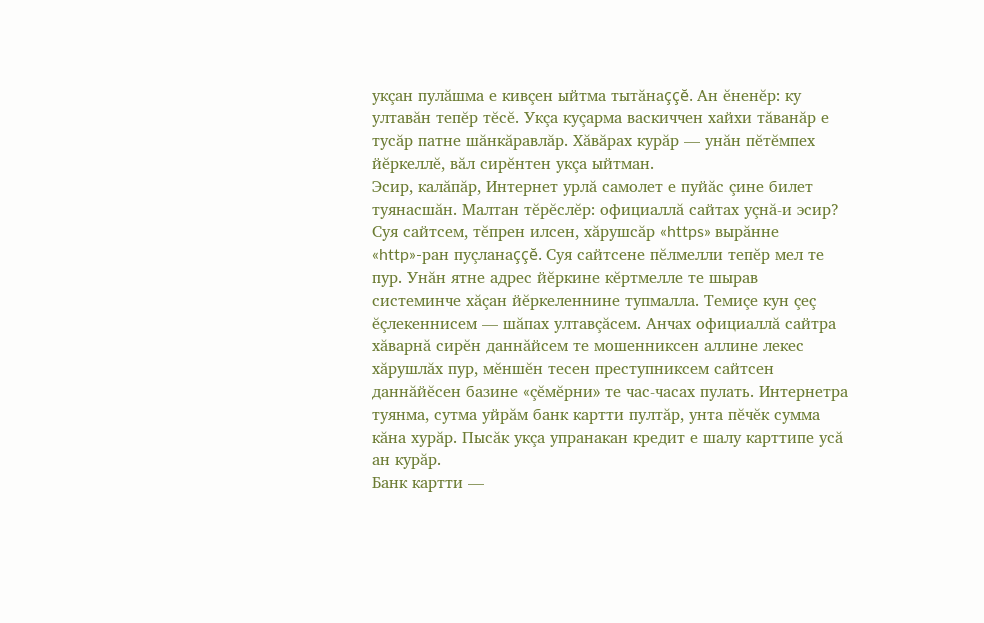укçан пулăшма е кивçен ыйтма тытăнаççĕ. Ан ĕненĕр: ку ултавăн тепĕр тĕсĕ. Укçа куçарма васкиччен хайхи тăванăр е тусăр патне шăнкăравлăр. Хăвăрах курăр — унăн пĕтĕмпех йĕркеллĕ, вăл сирĕнтен укçа ыйтман.
Эсир, калăпăр, Интернет урлă самолет е пуйăс çине билет туянасшăн. Малтан тĕрĕслĕр: официаллă сайтах уçнă-и эсир? Суя сайтсем, тĕпрен илсен, хăрушсăр «https» вырăнне «http»-ран пуçланаççĕ. Суя сайтсене пĕлмелли тепĕр мел те пур. Унăн ятне адрес йĕркине кĕртмелле те шырав системинче хăçан йĕркеленнине тупмалла. Темиçе кун çеç ĕçлекеннисем — шăпах ултавçăсем. Анчах официаллă сайтра хăварнă сирĕн даннăйсем те мошенниксен аллине лекес хăрушлăх пур, мĕншĕн тесен преступниксем сайтсен даннăйĕсен базине «çĕмĕрни» те час-часах пулать. Интернетра туянма, сутма уйрăм банк картти пултăр, унта пĕчĕк сумма кăна хурăр. Пысăк укçа упранакан кредит е шалу карттипе усă ан курăр.
Банк картти —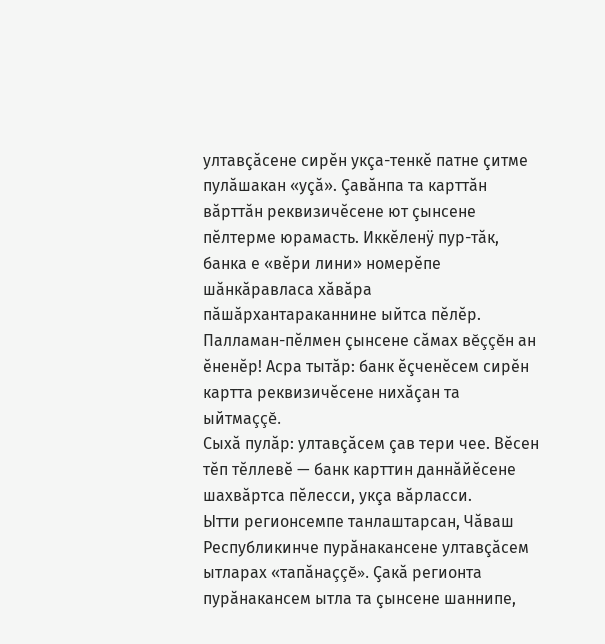ултавçăсене сирĕн укçа-тенкĕ патне çитме пулăшакан «уçă». Çавăнпа та карттăн вăрттăн реквизичĕсене ют çынсене пĕлтерме юрамасть. Иккĕленÿ пур-тăк, банка е «вĕри лини» номерĕпе шăнкăравласа хăвăра пăшăрхантараканнине ыйтса пĕлĕр. Палламан-пĕлмен çынсене сăмах вĕççĕн ан ĕненĕр! Асра тытăр: банк ĕçченĕсем сирĕн картта реквизичĕсене нихăçан та ыйтмаççĕ.
Сыхă пулăр: ултавçăсем çав тери чее. Вĕсен тĕп тĕллевĕ — банк карттин даннăйĕсене шахвăртса пĕлесси, укçа вăрласси.
Ытти регионсемпе танлаштарсан, Чăваш Республикинче пурăнакансене ултавçăсем ытларах «тапăнаççĕ». Çакă регионта пурăнакансем ытла та çынсене шаннипе,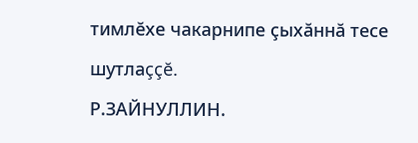тимлĕхе чакарнипе çыхăннă тесе шутлаççĕ.
Р.ЗАЙНУЛЛИН.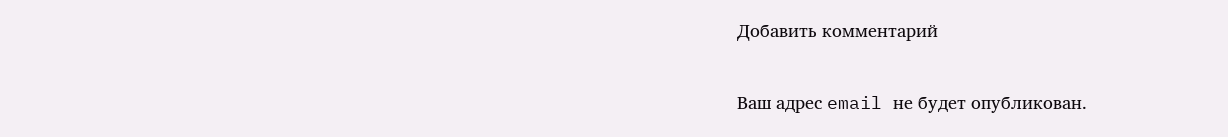Добавить комментарий

Ваш адрес email не будет опубликован.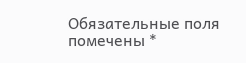Обязательные поля помечены *